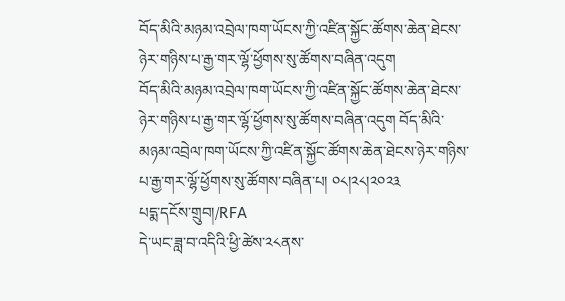བོད་མིའི་མཉམ་འབྲེལ་ཁག་ཡོངས་ཀྱི་འཛིན་སྐྱོང་ཚོགས་ཆེན་ཐེངས་ཉེར་གཉིས་པ་རྒྱ་གར་ལྷོ་ཕྱོགས་སུ་ཚོགས་བཞིན་འདུག
བོད་མིའི་མཉམ་འབྲེལ་ཁག་ཡོངས་ཀྱི་འཛིན་སྐྱོང་ཚོགས་ཆེན་ཐེངས་ཉེར་གཉིས་པ་རྒྱ་གར་ལྷོ་ཕྱོགས་སུ་ཚོགས་བཞིན་འདུག བོད་མིའི་མཉམ་འབྲེལ་ཁག་ཡོངས་ཀྱི་འཛིན་སྐྱོང་ཚོགས་ཆེན་ཐེངས་ཉེར་གཉིས་པ་རྒྱ་གར་ལྷོ་ཕྱོགས་སུ་ཚོགས་བཞིན་པ། ༠༨།༢༨།༢༠༢༣
པདྨ་དངོས་གྲུབ།/RFA
དེ་ཡང་ཟླ་བ་འདིའི་ཕྱི་ཚེས་༢༨ནས་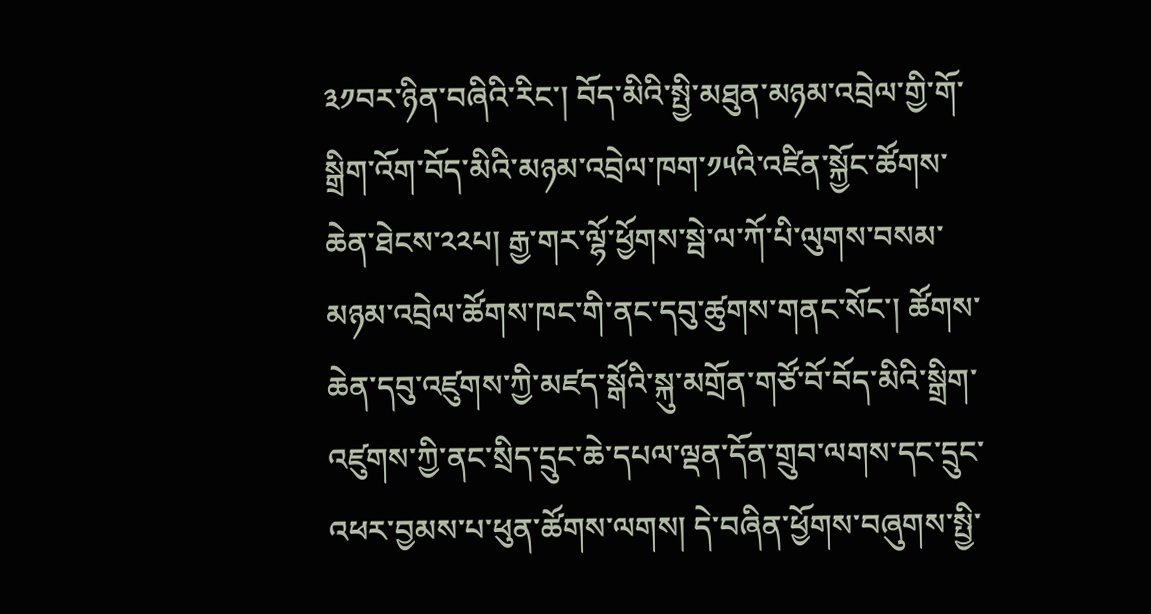༣༡བར་ཉིན་བཞིའི་རིང་། བོད་མིའི་སྤྱི་མཐུན་མཉམ་འབྲེལ་གྱི་གོ་སྒྲིག་འོག་བོད་མིའི་མཉམ་འབྲེལ་ཁག་༡༥འི་འཛིན་སྐྱོང་ཚོགས་ཆེན་ཐེངས་༢༢པ། རྒྱ་གར་ལྷོ་ཕྱོགས་སྦེ་ལ་ཀོ་པི་ལུགས་བསམ་མཉམ་འབྲེལ་ཚོགས་ཁང་གི་ནང་དབུ་ཚུགས་གནང་སོང་། ཚོགས་ཆེན་དབུ་འཛུགས་ཀྱི་མཛད་སྒོའི་སྐུ་མགྲོན་གཙོ་བོ་བོད་མིའི་སྒྲིག་འཛུགས་ཀྱི་ནང་སྲིད་དྲུང་ཆེ་དཔལ་ལྡན་དོན་གྲུབ་ལགས་དང་དྲུང་འཕར་བྱམས་པ་ཕུན་ཚོགས་ལགས། དེ་བཞིན་ཕྱོགས་བཞུགས་སྤྱི་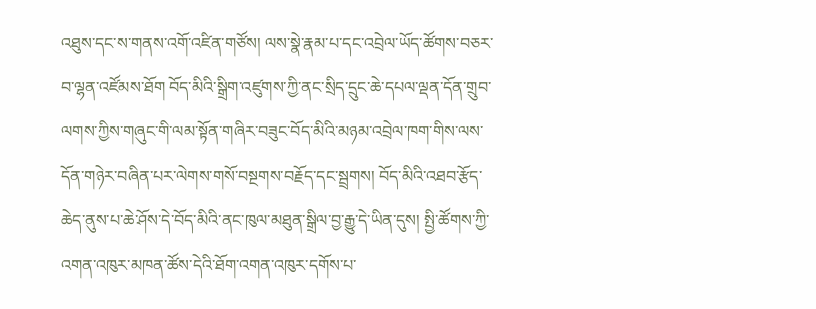འཐུས་དང་ས་གནས་འགོ་འཛིན་གཙོས། ལས་སྣེ་རྣམ་པ་དང་འབྲེལ་ཡོད་ཚོགས་བཅར་བ་ལྷན་འཛོམས་ཐོག བོད་མིའི་སྒྲིག་འཛུགས་ཀྱི་ནང་སྲིད་དྲུང་ཆེ་དཔལ་ལྡན་དོན་གྲུབ་ལགས་ཀྱིས་གཞུང་གི་ལམ་སྟོན་གཞིར་བཟུང་བོད་མིའི་མཉམ་འབྲེལ་ཁག་གིས་ལས་དོན་གཉེར་བཞིན་པར་ལེགས་གསོ་བསྔགས་བརྗོད་དང་སྦྲགས། བོད་མིའི་འཐབ་རྩོད་ཆེད་ནུས་པ་ཆེ་ཤོས་དེ་བོད་མིའི་ནང་ཁུལ་མཐུན་སྒྲིལ་བྱ་རྒྱུ་དེ་ཡིན་དུས། སྤྱི་ཚོགས་ཀྱི་འགན་འཁུར་མཁན་ཚོས་དེའི་ཐོག་འགན་འཁུར་དགོས་པ་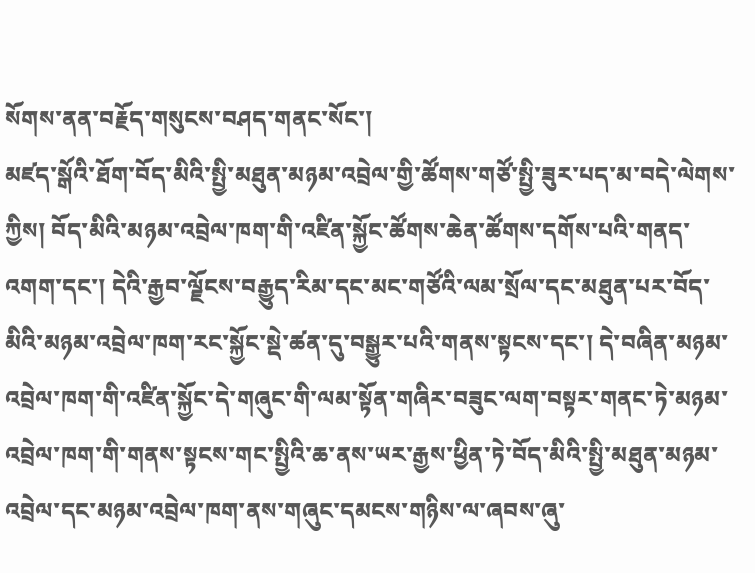སོགས་ནན་བརྗོད་གསུངས་བཤད་གནང་སོང་།
མཛད་སྒོའི་ཐོག་བོད་མིའི་སྤྱི་མཐུན་མཉམ་འབྲེལ་གྱི་ཚོགས་གཙོ་སྤྱི་ཟུར་པད་མ་བདེ་ལེགས་ཀྱིས། བོད་མིའི་མཉམ་འབྲེལ་ཁག་གི་འཛིན་སྐྱོང་ཚོགས་ཆེན་ཚོགས་དགོས་པའི་གནད་འགག་དང་། དེའི་རྒྱབ་ལྗོངས་བརྒྱུད་རིམ་དང་མང་གཙོའི་ལམ་སྲོལ་དང་མཐུན་པར་བོད་མིའི་མཉམ་འབྲེལ་ཁག་རང་སྐྱོང་སྡེ་ཚན་དུ་བསྒྱུར་པའི་གནས་སྟངས་དང་། དེ་བཞིན་མཉམ་འབྲེལ་ཁག་གི་འཛིན་སྐྱོང་དེ་གཞུང་གི་ལམ་སྟོན་གཞིར་བཟུང་ལག་བསྟར་གནང་ཏེ་མཉམ་འབྲེལ་ཁག་གི་གནས་སྟངས་གང་སྤྱིའི་ཆ་ནས་ཡར་རྒྱས་ཕྱིན་ཏེ་བོད་མིའི་སྤྱི་མཐུན་མཉམ་འབྲེལ་དང་མཉམ་འབྲེལ་ཁག་ནས་གཞུང་དམངས་གཉིས་ལ་ཞབས་ཞུ་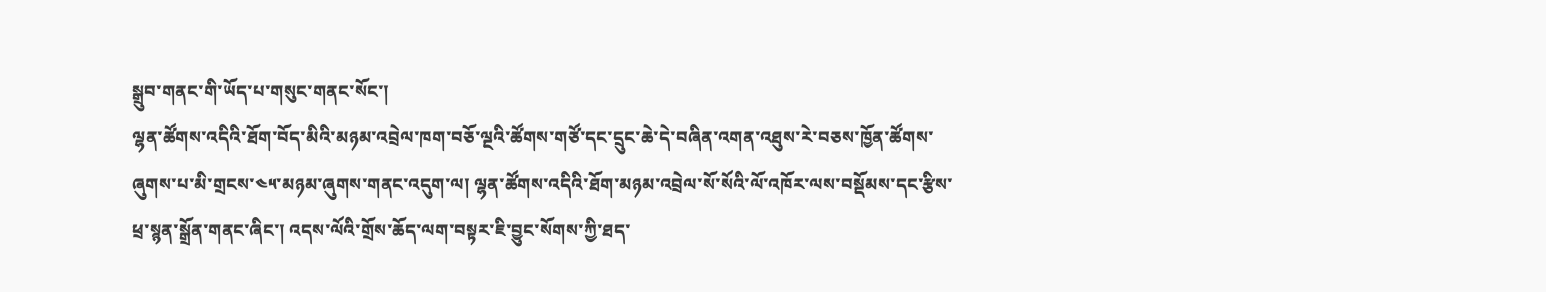སྒྲུབ་གནང་གི་ཡོད་པ་གསུང་གནང་སོང་།
ལྷན་ཚོགས་འདིའི་ཐོག་བོད་མིའི་མཉམ་འབྲེལ་ཁག་བཅོ་ལྔའི་ཚོགས་གཙོ་དང་དྲུང་ཆེ་དེ་བཞིན་འགན་འཐུས་རེ་བཅས་ཁྱོན་ཚོགས་ཞུགས་པ་མི་གྲངས་༤༥་མཉམ་ཞུགས་གནང་འདུག་ལ། ལྷན་ཚོགས་འདིའི་ཐོག་མཉམ་འབྲེལ་སོ་སོའི་ལོ་འཁོར་ལས་བསྡོམས་དང་རྩིས་ཕྲ་སྙན་སྒྲོན་གནང་ཞིང་། འདས་ལོའི་གྲོས་ཆོད་ལག་བསྟར་ཇི་བྱུང་སོགས་ཀྱི་ཐད་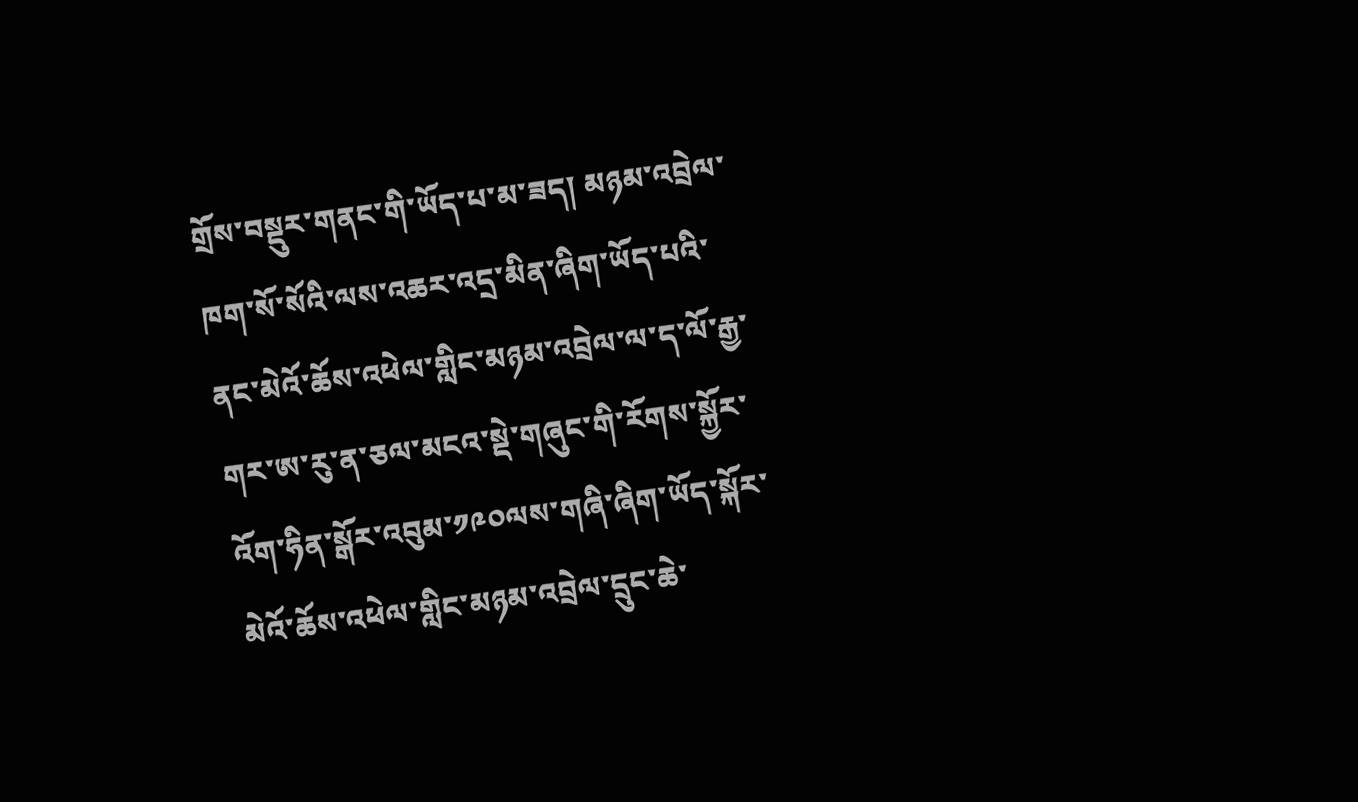གྲོས་བསྡུར་གནང་གི་ཡོད་པ་མ་ཟད། མཉམ་འབྲེལ་ཁག་སོ་སོའི་ལས་འཆར་འདྲ་མིན་ཞིག་ཡོད་པའི་ནང་མེའོ་ཆོས་འཕེལ་གླིང་མཉམ་འབྲེལ་ལ་ད་ལོ་རྒྱ་གར་ཨ་རུ་ན་ཅལ་མངའ་སྡེ་གཞུང་གི་རོགས་སྐྱོར་འོག་ཧིན་སྒོར་འབུམ་༡༩༠ལས་གཞི་ཞིག་ཡོད་སྐོར་མེའོ་ཆོས་འཕེལ་གླིང་མཉམ་འབྲེལ་དྲུང་ཆེ་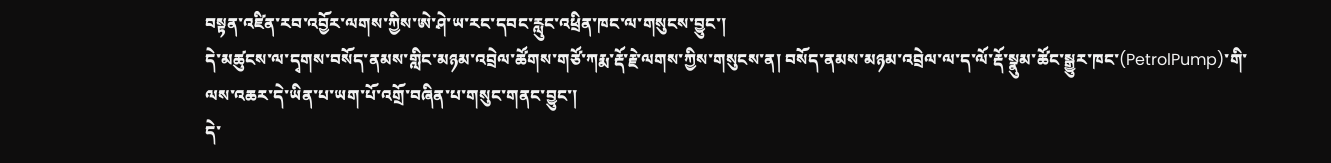བསྟན་འཛིན་རབ་འབྱོར་ལགས་ཀྱིས་ཨེ་ཤེ་ཡ་རང་དབང་རླུང་འཕྲིན་ཁང་ལ་གསུངས་བྱུང་།
དེ་མཚུངས་ལ་དྭགས་བསོད་ནམས་གླིང་མཉམ་འབྲེལ་ཚོགས་གཙོ་ཀརྨ་རྡོ་རྗེ་ལགས་ཀྱིས་གསུངས་ན། བསོད་ནམས་མཉམ་འབྲེལ་ལ་ད་ལོ་རྡོ་སྣུམ་ཚོང་སྒྱུར་ཁང་(PetrolPump)་གི་ལས་འཆར་དེ་ཡིན་པ་ཡག་པོ་འགྲོ་བཞིན་པ་གསུང་གནང་བྱུང་།
དེ་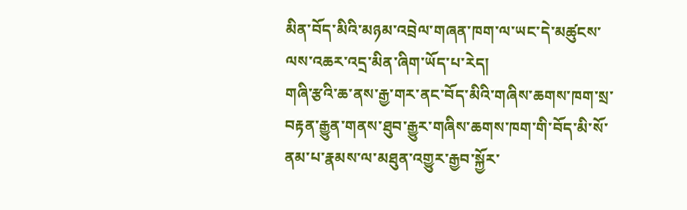མིན་བོད་མིའི་མཉམ་འབྲེལ་གཞན་ཁག་ལ་ཡང་དེ་མཚུངས་ལས་འཆར་འདྲ་མིན་ཞིག་ཡོད་པ་རེད།
གཞི་རྩའི་ཆ་ནས་རྒྱ་གར་ནང་བོད་མིའི་གཞིས་ཆགས་ཁག་སྲ་བརྟན་རྒྱུན་གནས་ཐུབ་རྒྱུར་གཞིས་ཆགས་ཁག་གི་བོད་མི་སོ་ནམ་པ་རྣམས་ལ་མཐུན་འགྱུར་རྒྱབ་སྐྱོར་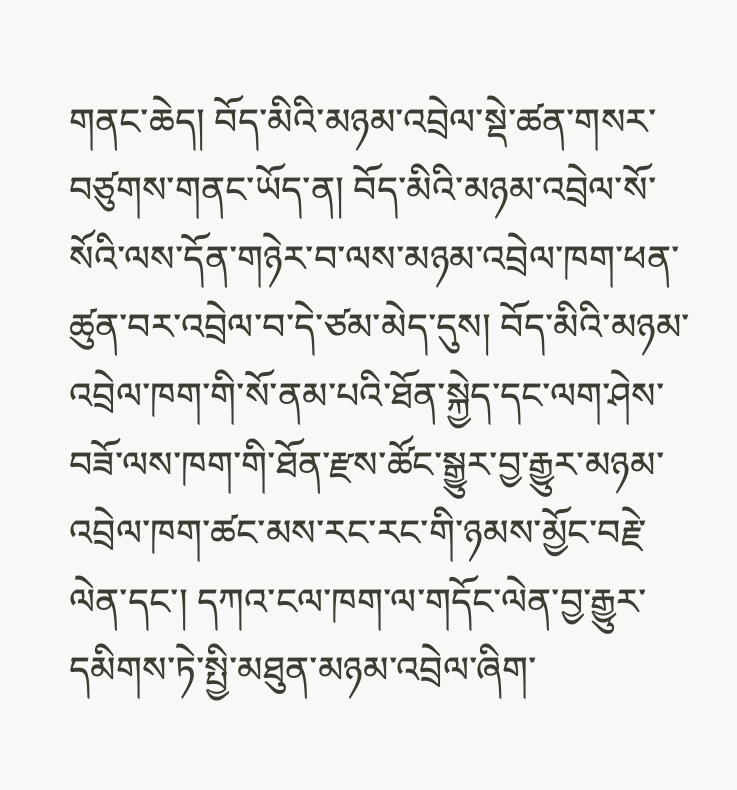གནང་ཆེད། བོད་མིའི་མཉམ་འབྲེལ་སྡེ་ཚན་གསར་བཙུགས་གནང་ཡོད་ན། བོད་མིའི་མཉམ་འབྲེལ་སོ་སོའི་ལས་དོན་གཉེར་བ་ལས་མཉམ་འབྲེལ་ཁག་ཕན་ཚུན་བར་འབྲེལ་བ་དེ་ཙམ་མེད་དུས། བོད་མིའི་མཉམ་འབྲེལ་ཁག་གི་སོ་ནམ་པའི་ཐོན་སྐྱེད་དང་ལག་ཤེས་བཟོ་ལས་ཁག་གི་ཐོན་རྫས་ཚོང་སྒྱུར་བྱ་རྒྱུར་མཉམ་འབྲེལ་ཁག་ཚང་མས་རང་རང་གི་ཉམས་མྱོང་བརྗེ་ལེན་དང་། དཀའ་ངལ་ཁག་ལ་གདོང་ལེན་བྱ་རྒྱུར་དམིགས་ཏེ་སྤྱི་མཐུན་མཉམ་འབྲེལ་ཞིག་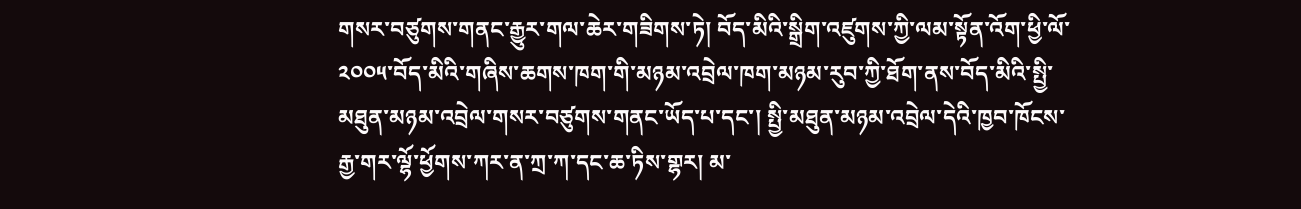གསར་བཙུགས་གནང་རྒྱུར་གལ་ཆེར་གཟིགས་ཏེ། བོད་མིའི་སྒྲིག་འཛུགས་ཀྱི་ལམ་སྟོན་འོག་ཕྱི་ལོ་༢༠༠༥་བོད་མིའི་གཞིས་ཆགས་ཁག་གི་མཉམ་འབྲེལ་ཁག་མཉམ་རུབ་ཀྱི་ཐོག་ནས་བོད་མིའི་སྤྱི་མཐུན་མཉམ་འབྲེལ་གསར་བཙུགས་གནང་ཡོད་པ་དང་། སྤྱི་མཐུན་མཉམ་འབྲེལ་དེའི་ཁྱབ་ཁོངས་རྒྱ་གར་ལྷོ་ཕྱོགས་ཀར་ན་ཀྲ་ཀ་དང་ཆ་ཏིས་གྷར། མ་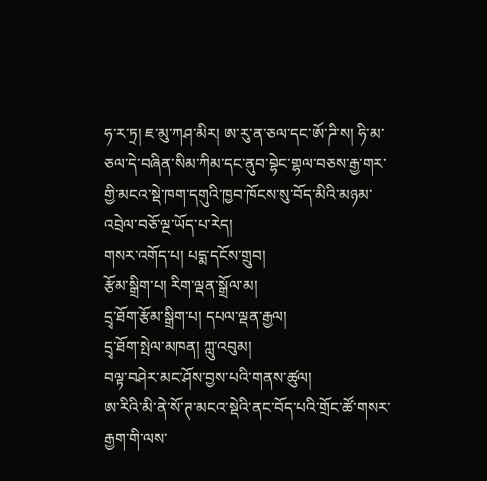ཧ་ར་ཏྲ། ཇ་མུ་ཀཤ་མིར། ཨ་རུ་ན་ཅལ་དང་ཨོ་ཌི་ས། ཧི་མ་ཅལ་དེ་བཞིན་སིམ་ཀིམ་དང་ནུབ་བྷེང་གྷལ་བཅས་རྒྱ་གར་གྱི་མངའ་སྡེ་ཁག་དགུའི་ཁྱབ་ཁོངས་སུ་བོད་མིའི་མཉམ་འབྲེལ་བཅོ་ལྔ་ཡོད་པ་རེད།
གསར་འགོད་པ། པདྨ་དངོས་གྲུབ།
རྩོམ་སྒྲིག་པ། རིག་ལྡན་སྒྲོལ་མ།
དྲྭ་ཐོག་རྩོམ་སྒྲིག་པ། དཔལ་ལྡན་རྒྱལ།
དྲྭ་ཐོག་སྤེལ་མཁན། ཀླུ་འབུམ།
བལྟ་བཤེར་མང་ཤོས་བྱས་པའི་གནས་ཚུལ།
ཨ་རིའི་མི་ནེ་སོ་ཊ་མངའ་སྡེའི་ནང་བོད་པའི་གྲོང་ཚོ་གསར་རྒྱག་གི་ལས་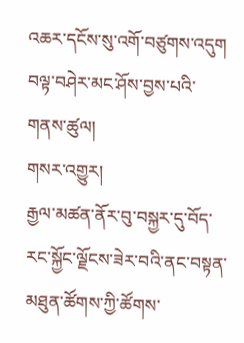འཆར་དངོས་སུ་འགོ་བཙུགས་འདུག
བལྟ་བཤེར་མང་ཤོས་བྱས་པའི་གནས་ཚུལ།
གསར་འགྱུར།
རྒྱལ་མཚན་ནོར་བུ་བསྐྱར་དུ་བོད་རང་སྐྱོང་ལྗོངས་ཟེར་བའི་ནང་བསྟན་མཐུན་ཚོགས་ཀྱི་ཚོགས་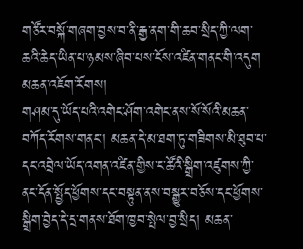གཙོར་བསྐོ་གཞག་བྱས་བ་ནི་རྒྱ་ནག་གི་ཆབ་སྲིད་ཀྱི་ལག་ཆའི་ཆེད་ཡིན་པ་ཉམས་ཞིབ་པས་ངོས་འཛིན་གནང་གི་འདུག
མཆན་འཇོག་རོགས།
གཤམ་དུ་ཡོད་པའི་འགེང་ཤོག་འགེང་ནས་སོ་སོའི་མཆན་བཀོད་རོགས་གནང་། མཆན་དེ་མ་ཐག་ཏུ་གཟིགས་མི་ཐུབ་པ་དང་འབྲེལ་ཡོད་འགན་འཛིན་གྱིས་ང་ཚོའི་སྒྲིག་འཛུགས་ཀྱི་ནང་དོན་སྤྱོད་ཕྱོགས་དང་བསྟུན་ནས་བསྒྱུར་བཅོས་དང་ཕྱོགས་སྒྲིག་བྱེད་དེ་དྲ་གནས་ཐོག་ཁྱབ་སྤེལ་བྱ་སྲིད། མཆན་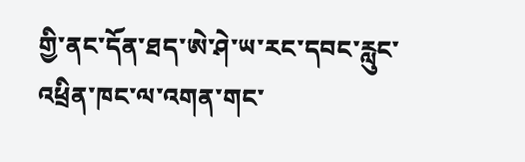གྱི་ནང་དོན་ཐད་ཨེ་ཤེ་ཡ་རང་དབང་རླུང་འཕྲིན་ཁང་ལ་འགན་གང་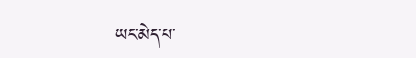ཡང་མེད་པ་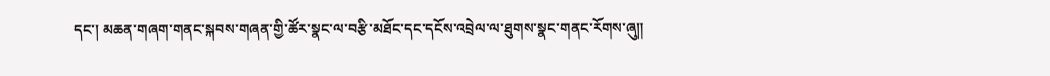དང་། མཆན་གཞག་གནང་སྐབས་གཞན་གྱི་ཚོར་སྣང་ལ་བརྩི་མཐོང་དང་དངོས་འབྲེལ་ལ་ཐུགས་སྣང་གནང་རོགས་ཞུ༎